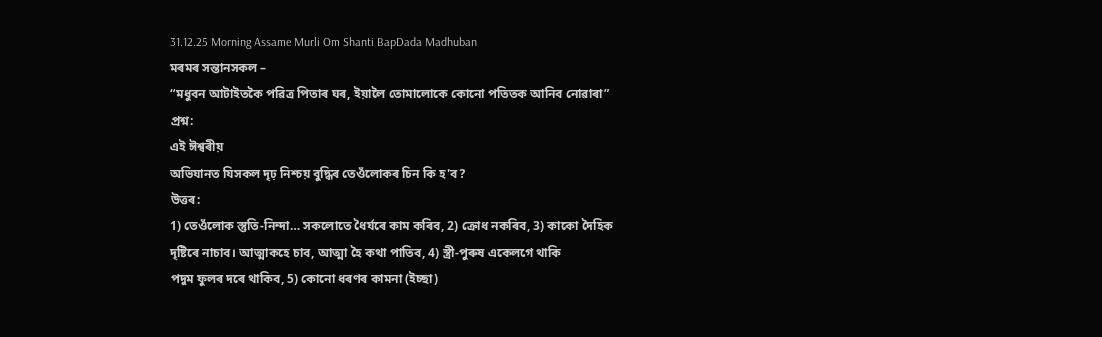31.12.25 Morning Assame Murli Om Shanti BapDada Madhuban
মৰমৰ সন্তানসকল –
“মধুবন আটাইতকৈ পৱিত্র পিতাৰ ঘৰ, ইয়ালৈ তোমালোকে কোনো পতিতক আনিব নোৱাৰা”
প্ৰশ্ন:
এই ঈশ্বৰীয়
অভিযানত যিসকল দৃঢ় নিশ্চয় বুদ্ধিৰ তেওঁলোকৰ চিন কি হ'ব?
উত্তৰ:
1) তেওঁলোক স্তুতি-নিন্দা… সকলোতে ধৈৰ্যৰে কাম কৰিব, 2) ক্ৰোধ নকৰিব, 3) কাকো দৈহিক
দৃষ্টিৰে নাচাব। আত্মাকহে চাব, আত্মা হৈ কথা পাতিব, 4) স্ত্ৰী-পুৰুষ একেলগে থাকি
পদুম ফুলৰ দৰে থাকিব, 5) কোনো ধৰণৰ কামনা (ইচ্ছা)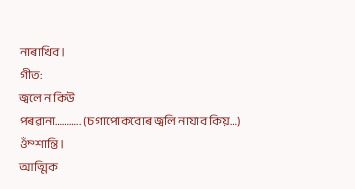নাৰাখিব।
গীত:
জ্বলে ন কিউ
পৰৱানা……….. (চগাপোকবোৰ জ্বলি নাযাব কিয়…)
ওঁম্শান্তি।
আত্মিক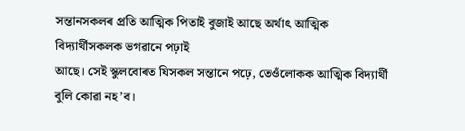সন্তানসকলৰ প্ৰতি আত্মিক পিতাই বুজাই আছে অৰ্থাৎ আত্মিক বিদ্যাৰ্থীসকলক ভগৱানে পঢ়াই
আছে। সেই স্কুলবোৰত যিসকল সন্তানে পঢ়ে, তেওঁলোকক আত্মিক বিদ্যাৰ্থী বুলি কোৱা নহ’ব।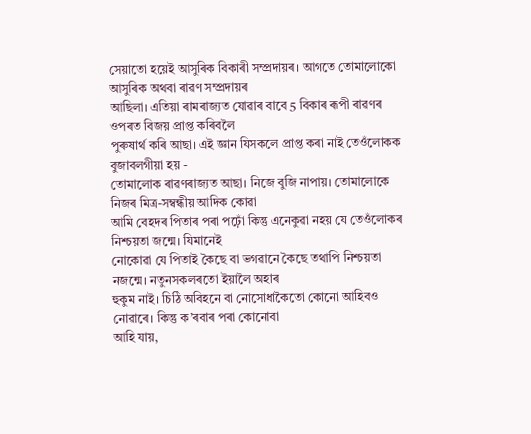সেয়াতো হয়েই আসুৰিক বিকাৰী সম্প্ৰদায়ৰ। আগতে তোমালোকো আসুৰিক অথবা ৰাৱণ সম্প্ৰদায়ৰ
আছিলা। এতিয়া ৰামৰাজ্যত যোৱাৰ বাবে 5 বিকাৰ ৰূপী ৰাৱণৰ ওপৰত বিজয় প্ৰাপ্ত কৰিবলৈ
পুৰুষাৰ্থ কৰি আছা। এই জ্ঞান যিসকলে প্ৰাপ্ত কৰা নাই তেওঁলোকক বুজাবলগীয়া হয় -
তোমালোক ৰাৱণৰাজ্যত আছা। নিজে বুজি নাপায়। তোমালোকে নিজৰ মিত্ৰ-সম্বন্ধীয় আদিক কোৱা
আমি বেহদৰ পিতাৰ পৰা পঢ়োঁ কিন্তু এনেকুৱা নহয় যে তেওঁলোকৰ নিশ্চয়তা জন্মে। যিমানেই
নোকোৱা যে পিতাই কৈছে বা ভগৱানে কৈছে তথাপি নিশ্চয়তা নজন্মে। নতুনসকলৰতো ইয়ালৈ অহাৰ
হুকুম নাই। চিঠি অবিহনে বা নোসোধাকৈতো কোনো আহিবও নোৱাৰে। কিন্তু ক’ৰবাৰ পৰা কোনোবা
আহি যায়,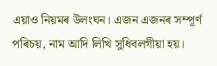এয়াও নিয়মৰ উলংঘন। এজন এজনৰ সম্পূৰ্ণ পৰিচয়, নাম আদি লিখি সুধিবলগীয়া হয়।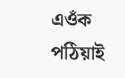এওঁক পঠিয়াই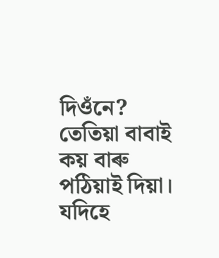দিওঁনে? তেতিয়া বাবাই কয় বাৰু পঠিয়াই দিয়া। যদিহে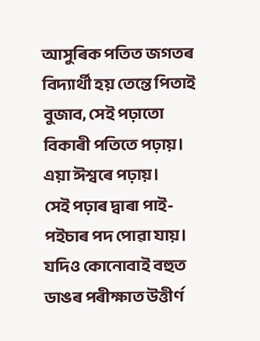আসুৰিক পতিত জগতৰ
বিদ্যাৰ্থী হয় তেন্তে পিতাই বুজাব, সেই পঢ়াতো বিকাৰী পতিতে পঢ়ায়। এয়া ঈশ্বৰে পঢ়ায়।
সেই পঢ়াৰ দ্বাৰা পাই-পইচাৰ পদ পোৱা যায়। যদিও কোনোবাই বহুত ডাঙৰ পৰীক্ষাত উত্তীৰ্ণ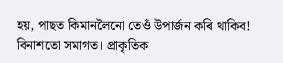হয়, পাছত কিমানলৈনো তেওঁ উপাৰ্জন কৰি থাকিব! বিনাশতো সমাগত। প্ৰাকৃতিক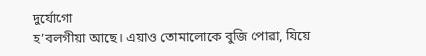দুৰ্যোগো
হ’বলগীয়া আছে। এয়াও তোমালোকে বুজি পোৱা, যিয়ে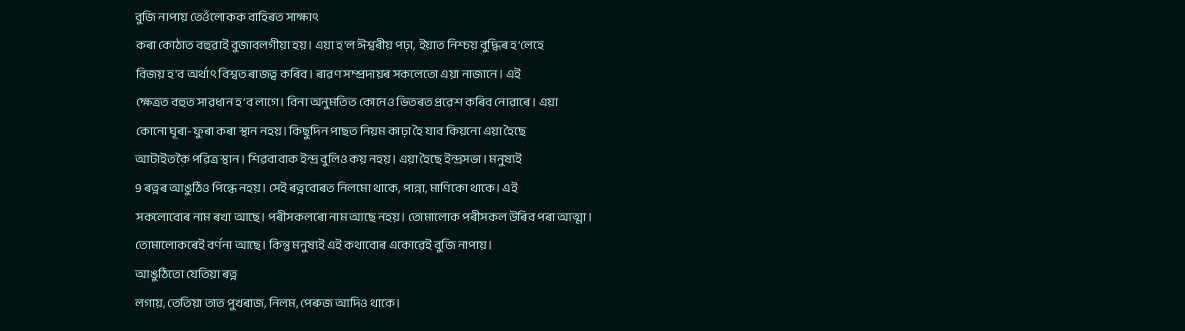বুজি নাপায় তেওঁলোকক বাহিৰত সাক্ষাৎ
কৰা কোঠাত বহুৱাই বুজাবলগীয়া হয়। এয়া হ'ল ঈশ্বৰীয় পঢ়া, ইয়াত নিশ্চয় বুদ্ধিৰ হ’লেহে
বিজয় হ'ব অৰ্থাৎ বিশ্বত ৰাজত্ব কৰিব। ৰাৱণ সম্প্ৰদায়ৰ সকলেতো এয়া নাজানে। এই
ক্ষেত্ৰত বহুত সাৱধান হ’ব লাগে। বিনা অনুমতিত কোনেও ভিতৰত প্ৰৱেশ কৰিব নোৱাৰে। এয়া
কোনো ঘূৰা-ফুৰা কৰা স্থান নহয়। কিছুদিন পাছত নিয়ম কাঢ়া হৈ যাব কিয়নো এয়া হৈছে
আটাইতকৈ পৱিত্ৰ স্থান। শিৱবাবাক ইন্দ্ৰ বুলিও কয় নহয়। এয়া হৈছে ইন্দ্ৰসভা। মনুষ্যই
9 ৰত্নৰ আঙুঠিও পিন্ধে নহয়। সেই ৰত্নবোৰত নিলমো থাকে, পান্না, মাণিকো থাকে। এই
সকলোবোৰ নাম ৰখা আছে। পৰীসকলৰো নাম আছে নহয়। তোমালোক পৰীসকল উৰিব পৰা আত্মা।
তোমালোকৰেই বৰ্ণনা আছে। কিন্তু মনুষ্যই এই কথাবোৰ একোৱেই বুজি নাপায়।
আঙুঠিতো যেতিয়া ৰত্ন
লগায়, তেতিয়া তাত পুখৰাজ, নিলম, পেৰুজ আদিও থাকে।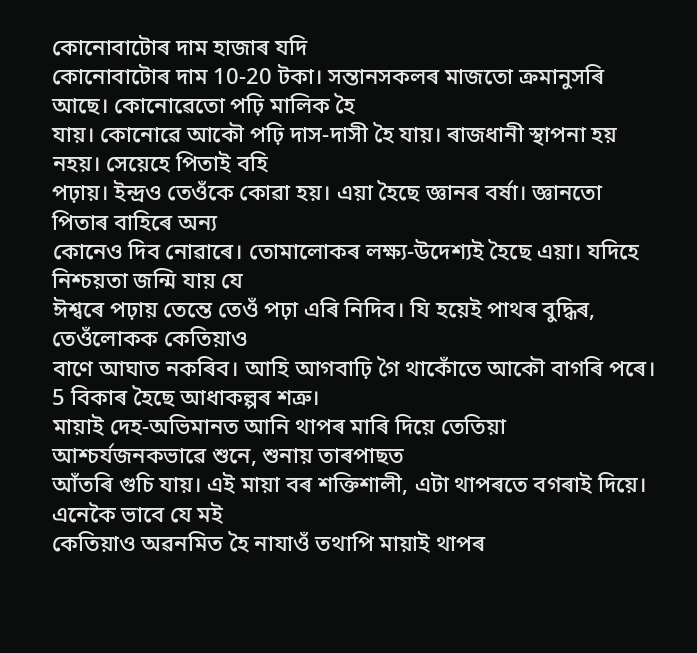কোনোবাটোৰ দাম হাজাৰ যদি
কোনোবাটোৰ দাম 10-20 টকা। সন্তানসকলৰ মাজতো ক্ৰমানুসৰি আছে। কোনোৱেতো পঢ়ি মালিক হৈ
যায়। কোনোৱে আকৌ পঢ়ি দাস-দাসী হৈ যায়। ৰাজধানী স্থাপনা হয় নহয়। সেয়েহে পিতাই বহি
পঢ়ায়। ইন্দ্ৰও তেওঁকে কোৱা হয়। এয়া হৈছে জ্ঞানৰ বৰ্ষা। জ্ঞানতো পিতাৰ বাহিৰে অন্য
কোনেও দিব নোৱাৰে। তোমালোকৰ লক্ষ্য-উদেশ্যই হৈছে এয়া। যদিহে নিশ্চয়তা জন্মি যায় যে
ঈশ্বৰে পঢ়ায় তেন্তে তেওঁ পঢ়া এৰি নিদিব। যি হয়েই পাথৰ বুদ্ধিৰ, তেওঁলোকক কেতিয়াও
বাণে আঘাত নকৰিব। আহি আগবাঢ়ি গৈ থাকোঁতে আকৌ বাগৰি পৰে। 5 বিকাৰ হৈছে আধাকল্পৰ শত্ৰু।
মায়াই দেহ-অভিমানত আনি থাপৰ মাৰি দিয়ে তেতিয়া আশ্চৰ্যজনকভাৱে শুনে, শুনায় তাৰপাছত
আঁতৰি গুচি যায়। এই মায়া বৰ শক্তিশালী, এটা থাপৰতে বগৰাই দিয়ে। এনেকৈ ভাবে যে মই
কেতিয়াও অৱনমিত হৈ নাযাওঁ তথাপি মায়াই থাপৰ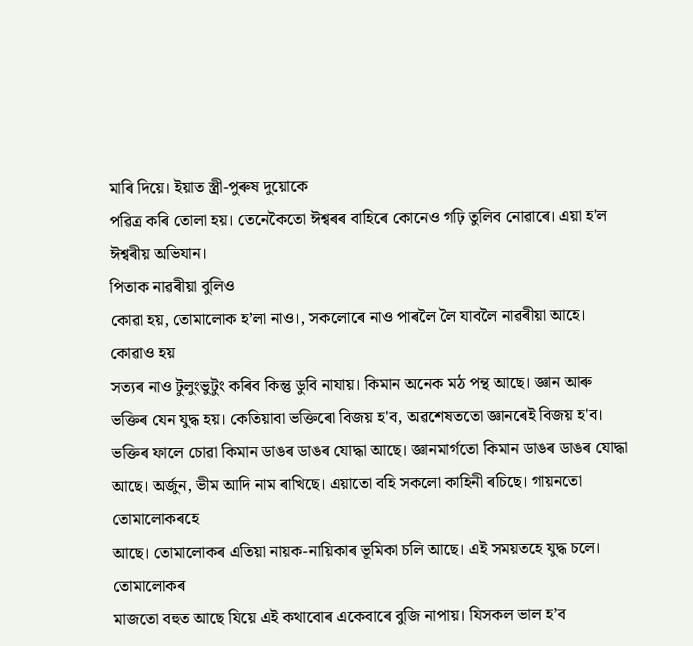মাৰি দিয়ে। ইয়াত স্ত্ৰী-পুৰুষ দুয়োকে
পৱিত্ৰ কৰি তোলা হয়। তেনেকৈতো ঈশ্বৰৰ বাহিৰে কোনেও গঢ়ি তুলিব নোৱাৰে। এয়া হ'ল
ঈশ্বৰীয় অভিযান।
পিতাক নাৱৰীয়া বুলিও
কোৱা হয়, তোমালোক হ’লা নাও।, সকলোৰে নাও পাৰলৈ লৈ যাবলৈ নাৱৰীয়া আহে। কোৱাও হয়
সত্যৰ নাও টুলুংভুটুং কৰিব কিন্তু ডুবি নাযায়। কিমান অনেক মঠ পন্থ আছে। জ্ঞান আৰু
ভক্তিৰ যেন যুদ্ধ হয়। কেতিয়াবা ভক্তিৰো বিজয় হ'ব, অৱশেষততো জ্ঞানৰেই বিজয় হ'ব।
ভক্তিৰ ফালে চোৱা কিমান ডাঙৰ ডাঙৰ যোদ্ধা আছে। জ্ঞানমাৰ্গতো কিমান ডাঙৰ ডাঙৰ যোদ্ধা
আছে। অৰ্জুন, ভীম আদি নাম ৰাখিছে। এয়াতো বহি সকলো কাহিনী ৰচিছে। গায়নতো তোমালোকৰহে
আছে। তোমালোকৰ এতিয়া নায়ক-নায়িকাৰ ভূমিকা চলি আছে। এই সময়তহে যুদ্ধ চলে। তোমালোকৰ
মাজতো বহুত আছে যিয়ে এই কথাবোৰ একেবাৰে বুজি নাপায়। যিসকল ভাল হ’ব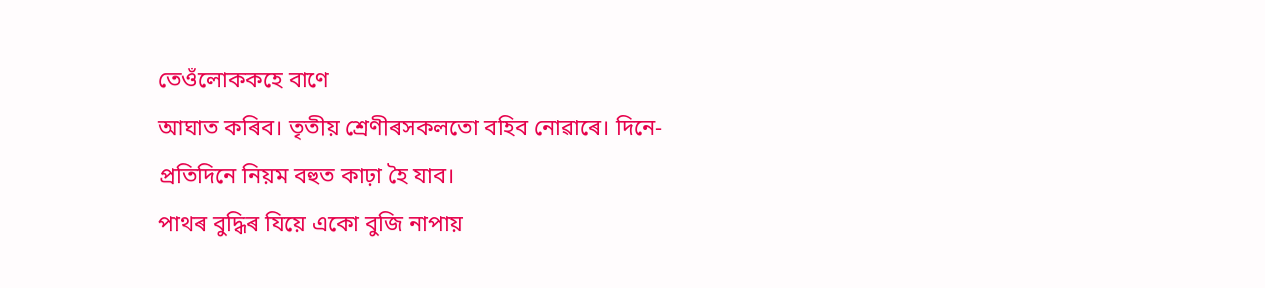তেওঁলোককহে বাণে
আঘাত কৰিব। তৃতীয় শ্ৰেণীৰসকলতো বহিব নোৱাৰে। দিনে-প্ৰতিদিনে নিয়ম বহুত কাঢ়া হৈ যাব।
পাথৰ বুদ্ধিৰ যিয়ে একো বুজি নাপায়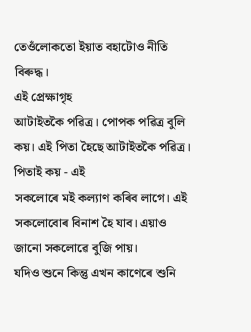তেওঁলোকতো ইয়াত বহাটোও নীতি বিৰুদ্ধ।
এই প্ৰেক্ষাগৃহ
আটাইতকৈ পৱিত্ৰ। পোপক পৱিত্র বুলি কয়। এই পিতা হৈছে আটাইতকৈ পৱিত্র। পিতাই কয় - এই
সকলোৰে মই কল্যাণ কৰিব লাগে। এই সকলোবোৰ বিনাশ হৈ যাব। এয়াও জানো সকলোৱে বুজি পায়।
যদিও শুনে কিন্তু এখন কাণেৰে শুনি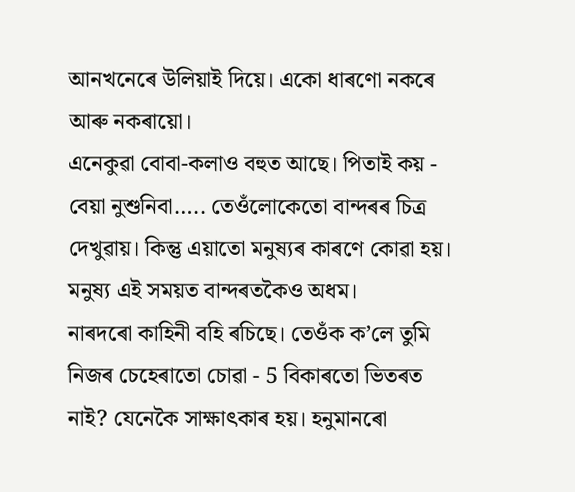আনখনেৰে উলিয়াই দিয়ে। একো ধাৰণো নকৰে আৰু নকৰায়ো।
এনেকুৱা বোবা-কলাও বহুত আছে। পিতাই কয় - বেয়া নুশুনিবা….. তেওঁলোকেতো বান্দৰৰ চিত্ৰ
দেখুৱায়। কিন্তু এয়াতো মনুষ্যৰ কাৰণে কোৱা হয়। মনুষ্য এই সময়ত বান্দৰতকৈও অধম।
নাৰদৰো কাহিনী বহি ৰচিছে। তেওঁক ক’লে তুমি নিজৰ চেহেৰাতো চোৱা - 5 বিকাৰতো ভিতৰত
নাই? যেনেকৈ সাক্ষাৎকাৰ হয়। হনুমানৰো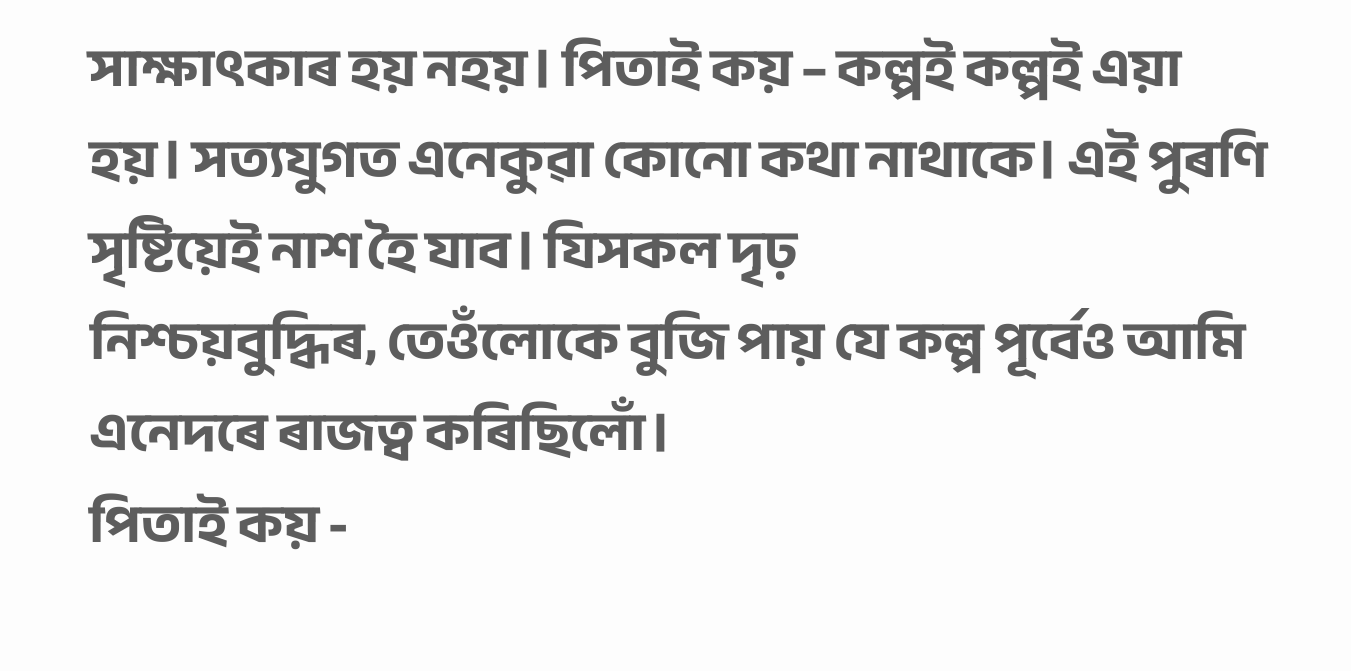সাক্ষাৎকাৰ হয় নহয়। পিতাই কয় – কল্পই কল্পই এয়া
হয়। সত্যযুগত এনেকুৱা কোনো কথা নাথাকে। এই পুৰণি সৃষ্টিয়েই নাশ হৈ যাব। যিসকল দৃঢ়
নিশ্চয়বুদ্ধিৰ, তেওঁলোকে বুজি পায় যে কল্প পূৰ্বেও আমি এনেদৰে ৰাজত্ব কৰিছিলোঁ।
পিতাই কয় -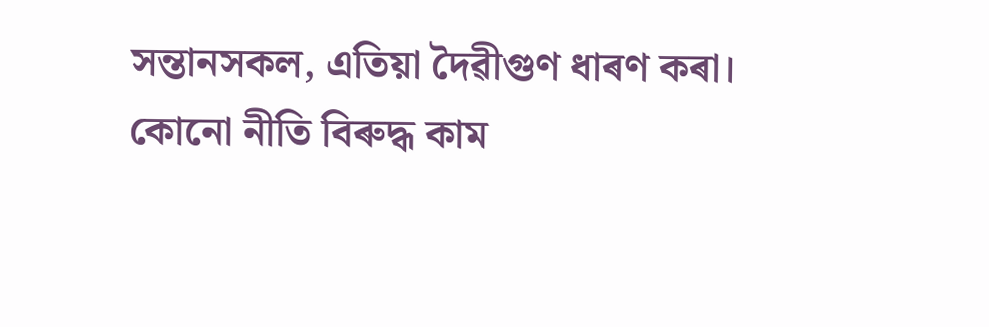সন্তানসকল, এতিয়া দৈৱীগুণ ধাৰণ কৰা। কোনো নীতি বিৰুদ্ধ কাম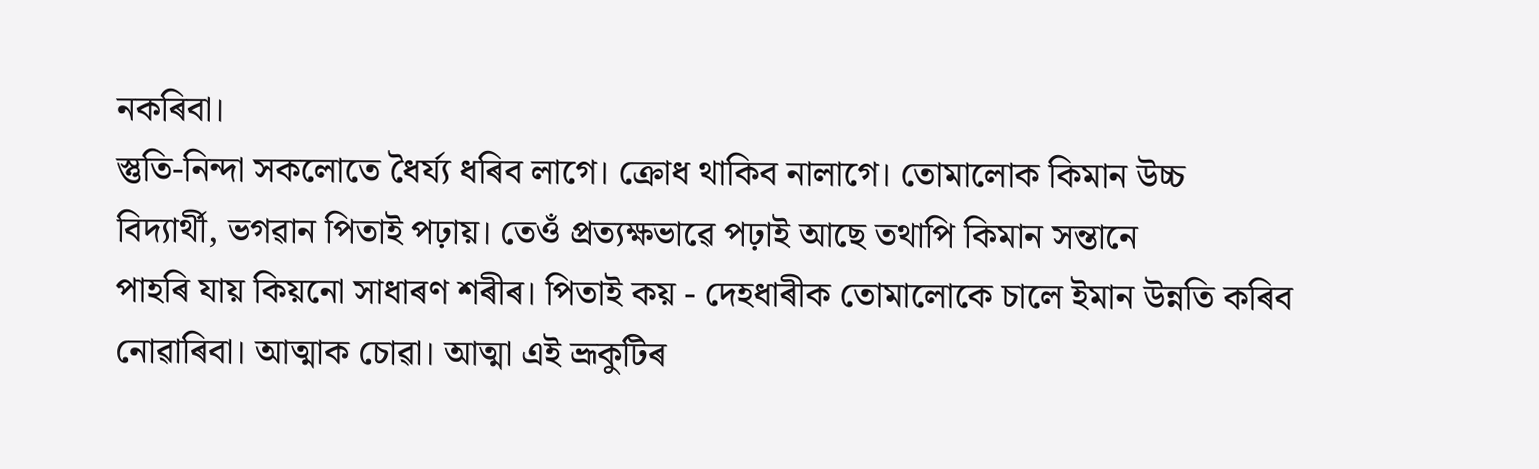নকৰিবা।
স্তুতি-নিন্দা সকলোতে ধৈৰ্য্য ধৰিব লাগে। ক্ৰোধ থাকিব নালাগে। তোমালোক কিমান উচ্চ
বিদ্যাৰ্থী, ভগৱান পিতাই পঢ়ায়। তেওঁ প্রত্যক্ষভাৱে পঢ়াই আছে তথাপি কিমান সন্তানে
পাহৰি যায় কিয়নো সাধাৰণ শৰীৰ। পিতাই কয় - দেহধাৰীক তোমালোকে চালে ইমান উন্নতি কৰিব
নোৱাৰিবা। আত্মাক চোৱা। আত্মা এই ভ্রূকুটিৰ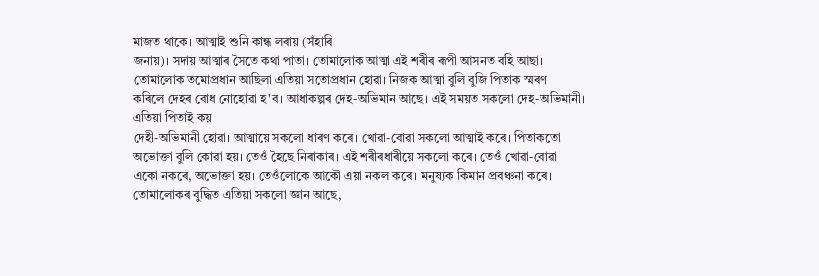মাজত থাকে। আত্মাই শুনি কান্ধ লৰায় (সঁহাৰি
জনায়)। সদায় আত্মাৰ সৈতে কথা পাতা। তোমালোক আত্মা এই শৰীৰ ৰূপী আসনত বহি আছা।
তোমালোক তমোপ্ৰধান আছিলা এতিয়া সতোপ্ৰধান হোৱা। নিজক আত্মা বুলি বুজি পিতাক স্মৰণ
কৰিলে দেহৰ বোধ নোহোৱা হ'ব। আধাকল্পৰ দেহ-অভিমান আছে। এই সময়ত সকলো দেহ-অভিমানী।
এতিয়া পিতাই কয়
দেহী-অভিমানী হোৱা। আত্মায়ে সকলো ধাৰণ কৰে। খোৱা-বোৱা সকলো আত্মাই কৰে। পিতাকতো
অভোক্তা বুলি কোৱা হয়। তেওঁ হৈছে নিৰাকাৰ। এই শৰীৰধাৰীয়ে সকলো কৰে। তেওঁ খোৱা-বোৱা
একো নকৰে, অভোক্তা হয়। তেওঁলোকে আকৌ এয়া নকল কৰে। মনুষ্যক কিমান প্ৰবঞ্চনা কৰে।
তোমালোকৰ বুদ্ধিত এতিয়া সকলো জ্ঞান আছে,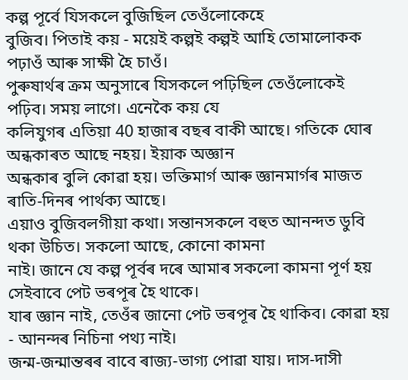কল্প পূৰ্বে যিসকলে বুজিছিল তেওঁলোকেহে
বুজিব। পিতাই কয় - ময়েই কল্পই কল্পই আহি তোমালোকক পঢ়াওঁ আৰু সাক্ষী হৈ চাওঁ।
পুৰুষাৰ্থৰ ক্ৰম অনুসাৰে যিসকলে পঢ়িছিল তেওঁলোকেই পঢ়িব। সময় লাগে। এনেকৈ কয় যে
কলিযুগৰ এতিয়া 40 হাজাৰ বছৰ বাকী আছে। গতিকে ঘোৰ অন্ধকাৰত আছে নহয়। ইয়াক অজ্ঞান
অন্ধকাৰ বুলি কোৱা হয়। ভক্তিমাৰ্গ আৰু জ্ঞানমাৰ্গৰ মাজত ৰাতি-দিনৰ পাৰ্থক্য আছে।
এয়াও বুজিবলগীয়া কথা। সন্তানসকলে বহুত আনন্দত ডুবি থকা উচিত। সকলো আছে, কোনো কামনা
নাই। জানে যে কল্প পূৰ্বৰ দৰে আমাৰ সকলো কামনা পূৰ্ণ হয় সেইবাবে পেট ভৰপূৰ হৈ থাকে।
যাৰ জ্ঞান নাই, তেওঁৰ জানো পেট ভৰপূৰ হৈ থাকিব। কোৱা হয় - আনন্দৰ নিচিনা পথ্য নাই।
জন্ম-জন্মান্তৰৰ বাবে ৰাজ্য-ভাগ্য পোৱা যায়। দাস-দাসী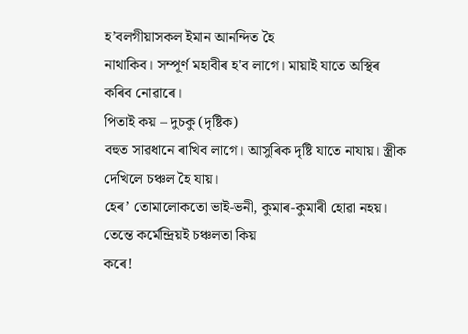হ’বলগীয়াসকল ইমান আনন্দিত হৈ
নাথাকিব। সম্পূৰ্ণ মহাবীৰ হ'ব লাগে। মায়াই যাতে অস্থিৰ কৰিব নোৱাৰে।
পিতাই কয় – দুচকু (দৃষ্টিক)
বহুত সাৱধানে ৰাখিব লাগে। আসুৰিক দৃষ্টি যাতে নাযায়। স্ত্ৰীক দেখিলে চঞ্চল হৈ যায়।
হেৰ’ তোমালোকতো ভাই-ভনী, কুমাৰ-কুমাৰী হোৱা নহয়। তেন্তে কৰ্মেন্দ্ৰিয়ই চঞ্চলতা কিয়
কৰে!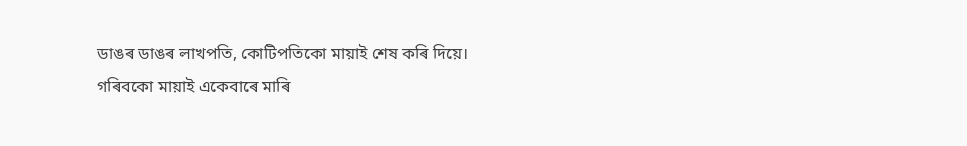ডাঙৰ ডাঙৰ লাখপতি, কোটিপতিকো মায়াই শেষ কৰি দিয়ে। গৰিবকো মায়াই একেবাৰে মাৰি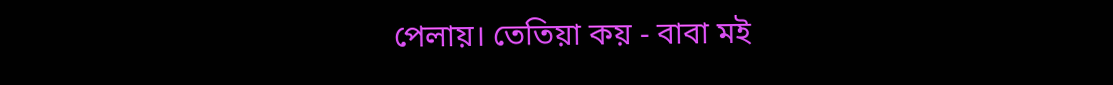পেলায়। তেতিয়া কয় - বাবা মই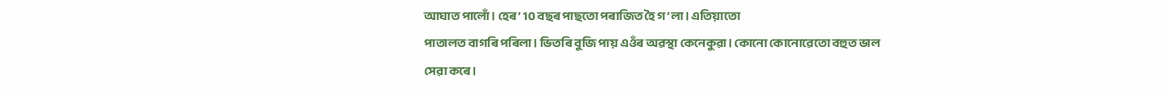আঘাত পালোঁ। হেৰ’ 10 বছৰ পাছতো পৰাজিত হৈ গ’লা। এতিয়াতো
পাতালত বাগৰি পৰিলা। ভিতৰি বুজি পায় এওঁৰ অৱস্থা কেনেকুৱা। কোনো কোনোৱেতো বহুত ভাল
সেৱা কৰে।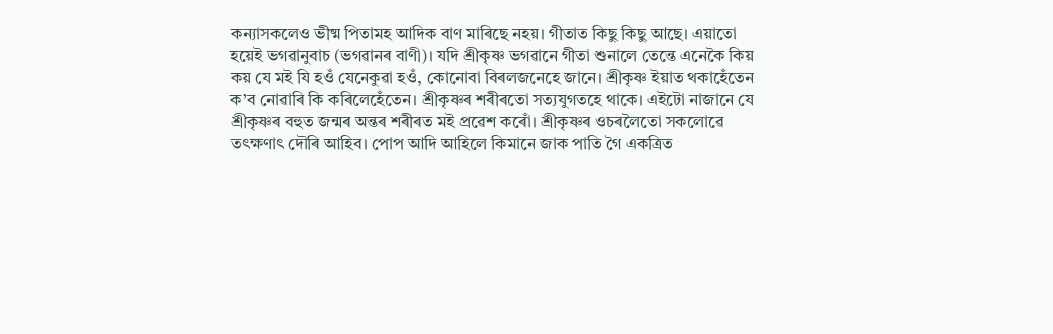কন্যাসকলেও ভীষ্ম পিতামহ আদিক বাণ মাৰিছে নহয়। গীতাত কিছু কিছু আছে। এয়াতো
হয়েই ভগৱানুবাচ (ভগৱানৰ বাণী)। যদি শ্ৰীকৃষ্ণ ভগৱানে গীতা শুনালে তেন্তে এনেকৈ কিয়
কয় যে মই যি হওঁ যেনেকুৱা হওঁ, কোনোবা বিৰলজনেহে জানে। শ্ৰীকৃষ্ণ ইয়াত থকাহেঁতেন
ক’ব নোৱাৰি কি কৰিলেহেঁতেন। শ্ৰীকৃষ্ণৰ শৰীৰতো সত্যযুগতহে থাকে। এইটো নাজানে যে
শ্ৰীকৃষ্ণৰ বহুত জন্মৰ অন্তৰ শৰীৰত মই প্ৰৱেশ কৰোঁ। শ্ৰীকৃষ্ণৰ ওচৰলৈতো সকলোৱে
তৎক্ষণাৎ দৌৰি আহিব। পোপ আদি আহিলে কিমানে জাক পাতি গৈ একত্ৰিত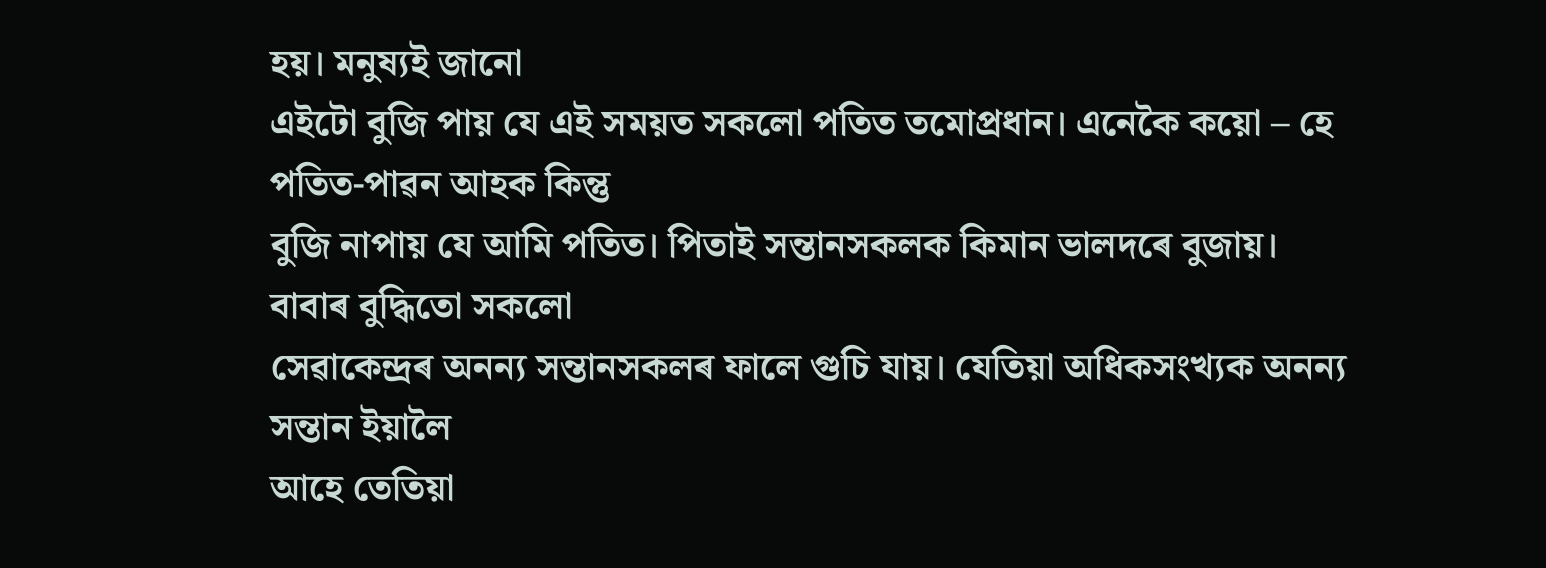হয়। মনুষ্যই জানো
এইটো বুজি পায় যে এই সময়ত সকলো পতিত তমোপ্ৰধান। এনেকৈ কয়ো – হে পতিত-পাৱন আহক কিন্তু
বুজি নাপায় যে আমি পতিত। পিতাই সন্তানসকলক কিমান ভালদৰে বুজায়। বাবাৰ বুদ্ধিতো সকলো
সেৱাকেন্দ্ৰৰ অনন্য সন্তানসকলৰ ফালে গুচি যায়। যেতিয়া অধিকসংখ্যক অনন্য সন্তান ইয়ালৈ
আহে তেতিয়া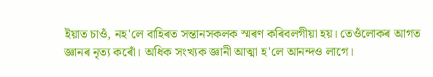ইয়াত চাওঁ, নহ'লে বাহিৰত সন্তানসকলক স্মৰণ কৰিবলগীয়া হয়। তেওঁলোকৰ আগত
জ্ঞানৰ নৃত্য কৰোঁ। অধিক সংখ্যক জ্ঞানী আত্মা হ'লে আনন্দও লাগে।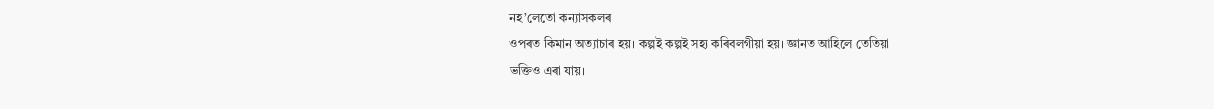নহ’লেতো কন্যাসকলৰ
ওপৰত কিমান অত্যাচাৰ হয়। কল্পই কল্পই সহ্য কৰিবলগীয়া হয়। জ্ঞানত আহিলে তেতিয়া
ভক্তিও এৰা যায়।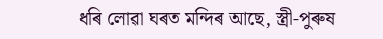ধৰি লোৱা ঘৰত মন্দিৰ আছে, স্ত্ৰী-পুৰুষ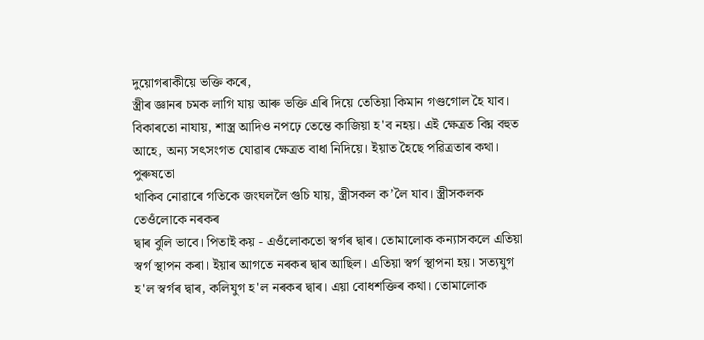দুয়োগৰাকীয়ে ভক্তি কৰে,
স্ত্ৰীৰ জ্ঞানৰ চমক লাগি যায় আৰু ভক্তি এৰি দিয়ে তেতিয়া কিমান গণ্ডগোল হৈ যাব।
বিকাৰতো নাযায়, শাস্ত্ৰ আদিও নপঢ়ে তেন্তে কাজিয়া হ'ব নহয়। এই ক্ষেত্ৰত বিঘ্ন বহুত
আহে, অন্য সৎসংগত যোৱাৰ ক্ষেত্ৰত বাধা নিদিয়ে। ইয়াত হৈছে পৱিত্রতাৰ কথা। পুৰুষতো
থাকিব নোৱাৰে গতিকে জংঘললৈ গুচি যায়, স্ত্ৰীসকল ক’লৈ যাব। স্ত্ৰীসকলক তেওঁলোকে নৰকৰ
দ্বাৰ বুলি ভাবে। পিতাই কয় - এওঁলোকতো স্বৰ্গৰ দ্বাৰ। তোমালোক কন্যাসকলে এতিয়া
স্বর্গ স্থাপন কৰা। ইয়াৰ আগতে নৰকৰ দ্বাৰ আছিল। এতিয়া স্বৰ্গ স্থাপনা হয়। সত্যযুগ
হ'ল স্বর্গৰ দ্বাৰ, কলিযুগ হ'ল নৰকৰ দ্বাৰ। এয়া বোধশক্তিৰ কথা। তোমালোক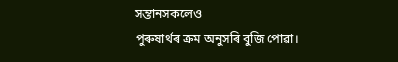সন্তানসকলেও
পুৰুষাৰ্থৰ ক্ৰম অনুসৰি বুজি পোৱা।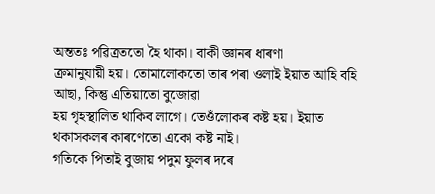অন্ততঃ পৱিত্রততো হৈ থাকা। বাকী জ্ঞানৰ ধাৰণা
ক্ৰমানুযায়ী হয়। তোমালোকতো তাৰ পৰা ওলাই ইয়াত আহি বহি আছা, কিন্তু এতিয়াতো বুজোৱা
হয় গৃহস্থালিত থাকিব লাগে। তেওঁলোকৰ কষ্ট হয়। ইয়াত থকাসকলৰ কাৰণেতো একো কষ্ট নাই।
গতিকে পিতাই বুজায় পদুম ফুলৰ দৰে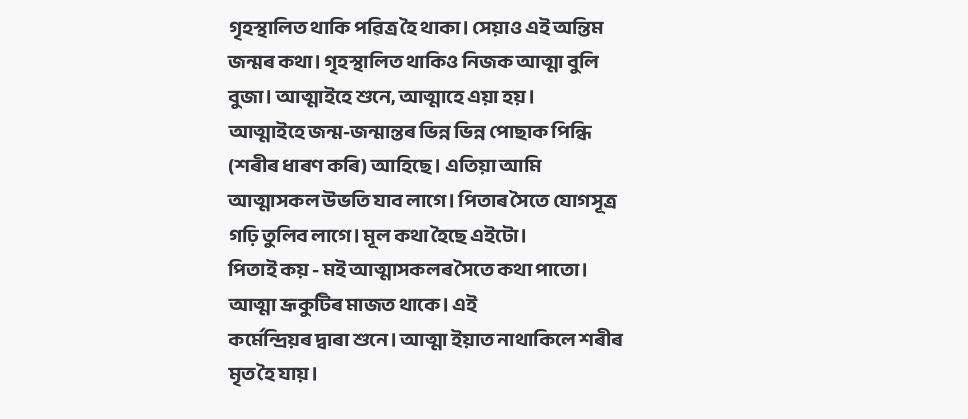গৃহস্থালিত থাকি পৱিত্র হৈ থাকা। সেয়াও এই অন্তিম
জন্মৰ কথা। গৃহস্থালিত থাকিও নিজক আত্মা বুলি বুজা। আত্মাইহে শুনে, আত্মাহে এয়া হয়।
আত্মাইহে জন্ম-জন্মান্তৰ ভিন্ন ভিন্ন পোছাক পিন্ধি (শৰীৰ ধাৰণ কৰি) আহিছে। এতিয়া আমি
আত্মাসকল উভতি যাব লাগে। পিতাৰ সৈতে যোগসূত্ৰ গঢ়ি তুলিব লাগে। মূল কথা হৈছে এইটো।
পিতাই কয় - মই আত্মাসকলৰ সৈতে কথা পাতো। আত্মা ভ্রূকুটিৰ মাজত থাকে। এই
কৰ্মেন্দ্ৰিয়ৰ দ্বাৰা শুনে। আত্মা ইয়াত নাথাকিলে শৰীৰ মৃত হৈ যায়।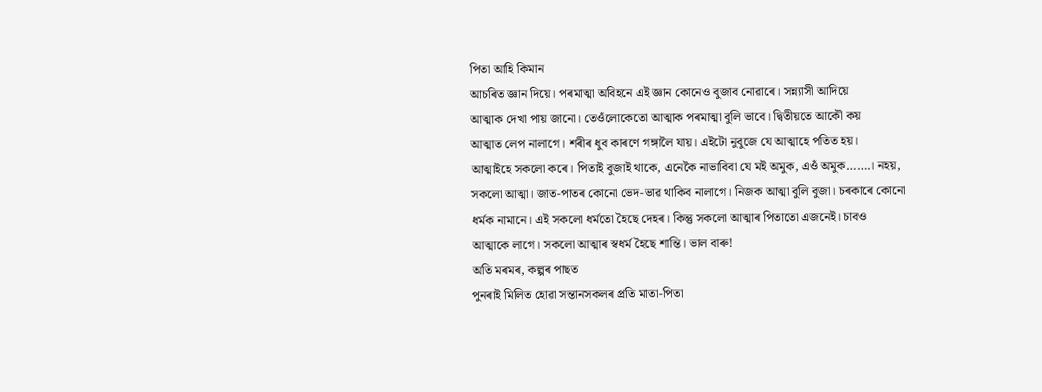পিতা আহি কিমান
আচৰিত জ্ঞান দিয়ে। পৰমাত্মা অবিহনে এই জ্ঞান কোনেও বুজাব নোৱাৰে। সন্ন্যাসী আদিয়ে
আত্মাক দেখা পায় জানো। তেওঁলোকেতো আত্মাক পৰমাত্মা বুলি ভাবে। দ্বিতীয়তে আকৌ কয়
আত্মাত লেপ নালাগে। শৰীৰ ধুব কাৰণে গঙ্গালৈ যায়। এইটো নুবুজে যে আত্মাহে পতিত হয়।
আত্মাইহে সকলো কৰে। পিতাই বুজাই থাকে, এনেকৈ নাভাবিবা যে মই অমুক, এওঁ অমুক…….। নহয়,
সকলো আত্মা। জাত-পাতৰ কোনো ভেদ-ভাৱ থাকিব নালাগে। নিজক আত্মা বুলি বুজা। চৰকাৰে কোনো
ধৰ্মক নামানে। এই সকলো ধৰ্মতো হৈছে দেহৰ। কিন্তু সকলো আত্মাৰ পিতাতো এজনেই। চাবও
আত্মাকে লাগে। সকলো আত্মাৰ স্বধৰ্ম হৈছে শান্তি। ভাল বাৰু!
অতি মৰমৰ, কল্পৰ পাছত
পুনৰাই মিলিত হোৱা সন্তানসকলৰ প্ৰতি মাতা-পিতা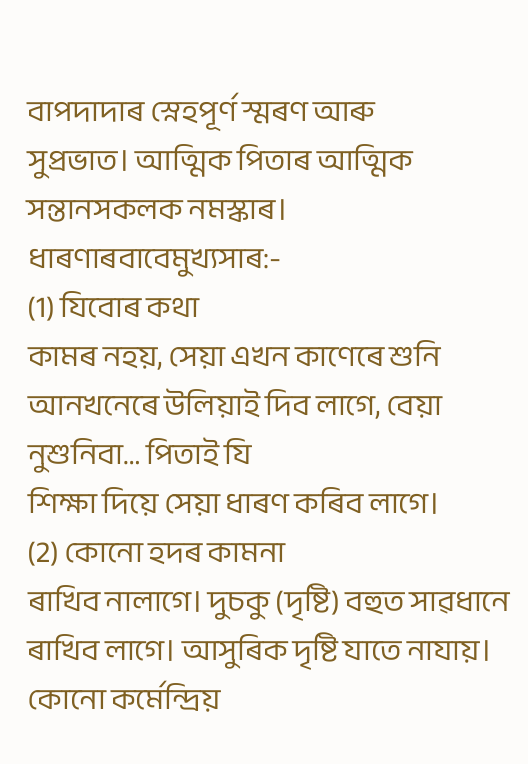বাপদাদাৰ স্নেহপূৰ্ণ স্মৰণ আৰু
সুপ্ৰভাত। আত্মিক পিতাৰ আত্মিক সন্তানসকলক নমস্কাৰ।
ধাৰণাৰবাবেমুখ্যসাৰ:-
(1) যিবোৰ কথা
কামৰ নহয়, সেয়া এখন কাণেৰে শুনি আনখনেৰে উলিয়াই দিব লাগে, বেয়া নুশুনিবা… পিতাই যি
শিক্ষা দিয়ে সেয়া ধাৰণ কৰিব লাগে।
(2) কোনো হদৰ কামনা
ৰাখিব নালাগে। দুচকু (দৃষ্টি) বহুত সাৱধানে ৰাখিব লাগে। আসুৰিক দৃষ্টি যাতে নাযায়।
কোনো কৰ্মেন্দ্ৰিয়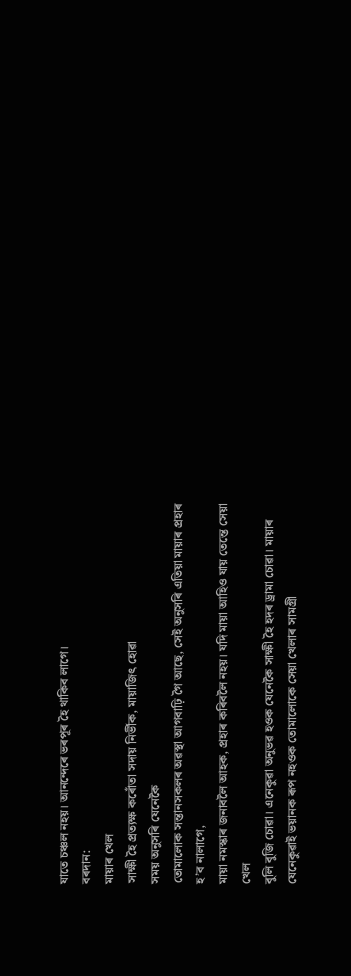যাতে চঞ্চল নহয়। আনন্দেৰে ভৰপূৰ হৈ থাকিব লাগে।
বৰদান:
মায়াৰ খেল
সাক্ষী হৈ প্ৰত্যক্ষ কৰোঁতা সদায় নিৰ্ভীক, মায়াজিৎ হোৱা
সময় অনুসৰি যেনেকৈ
তোমালোক সন্তানসকলৰ অৱস্থা আগবাঢ়ি গৈ আছে, সেই অনুসৰি এতিয়া মায়াৰ প্ৰহাৰ হ’ব নালাগে,
মায়া নমস্কাৰ জনাবলৈ আহক, প্ৰহাৰ কৰিবলৈ নহয়। যদি মায়া আহিও যায় তেন্তে সেয়া খেল
বুলি বুজি চোৱা। এনেকুৱা অনুভৱ হওক যেনেকৈ সাক্ষী হৈ হদৰ ড্ৰামা চোৱা। মায়াৰ
যেনেকুৱাই ভয়ানক ৰূপ নহওক তোমালোকে সেয়া খেলাৰ সামগ্ৰী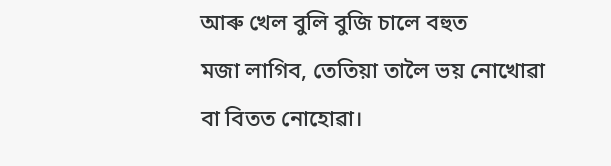আৰু খেল বুলি বুজি চালে বহুত
মজা লাগিব, তেতিয়া তালৈ ভয় নোখোৱা বা বিতত নোহোৱা।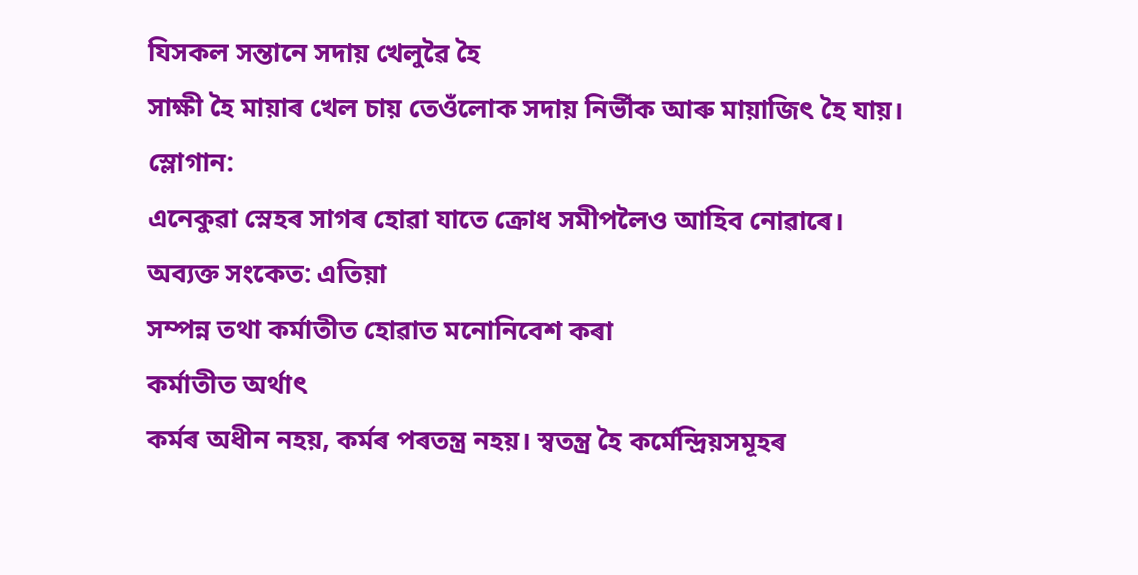যিসকল সন্তানে সদায় খেলুৱৈ হৈ
সাক্ষী হৈ মায়াৰ খেল চায় তেওঁলোক সদায় নিৰ্ভীক আৰু মায়াজিৎ হৈ যায়।
স্লোগান:
এনেকুৱা স্নেহৰ সাগৰ হোৱা যাতে ক্ৰোধ সমীপলৈও আহিব নোৱাৰে।
অব্যক্ত সংকেত: এতিয়া
সম্পন্ন তথা কৰ্মাতীত হোৱাত মনোনিবেশ কৰা
কৰ্মাতীত অৰ্থাৎ
কৰ্মৰ অধীন নহয়, কৰ্মৰ পৰতন্ত্ৰ নহয়। স্বতন্ত্ৰ হৈ কৰ্মেন্দ্ৰিয়সমূহৰ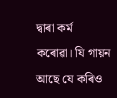দ্বাৰা কৰ্ম
কৰোৱা। যি গায়ন আছে যে কৰিও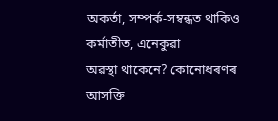অকৰ্তা, সম্পৰ্ক-সম্বন্ধত থাকিও কৰ্মাতীত, এনেকুৱা
অৱস্থা থাকেনে? কোনোধৰণৰ আসক্তি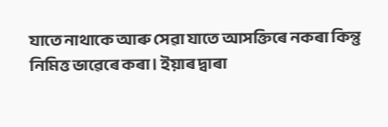যাতে নাথাকে আৰু সেৱা যাতে আসক্তিৰে নকৰা কিন্তু
নিমিত্ত ভাৱেৰে কৰা। ইয়াৰ দ্বাৰা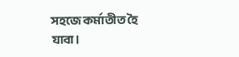সহজে কৰ্মাতীত হৈ যাবা।